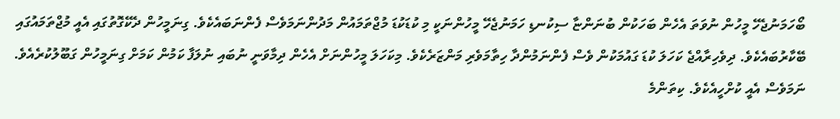ބޯހަމަނުޖެހޭ މީހުން ނުވަތަ އެހެން ބަހަކުން ބުނަންޏާ ސިކުނޑި ހަމަނުޖެހޭ މީހުންނަކީ މި ކުޑަކުޑަ މުޖްތަމައުން މަދުންނަމަވެސް ފެންނަބައެކެވެ. ގިނަމީހުން ދެކޭގޮތުގައި އެއީ މުޖްތަމައުގައި ބޭކާރުބައެކެވެ. ދިވެހިރާއްޖެ ކަހަލަ ކުޑަ ގައުމަކުން ވެސް ފެންނަމުންދާ ހިތާމަވެރި މަންޒަރެކެވެ. މިކަހަލަ މީހުންނަށް އެހެން ދިމާވަނީ ނުބައި ނުލަފާ ކަމުން ކަމަށް ގިނަމީހުން ގަބޫލުކުރެއެވެ. ނަމަވެސް އެއީ ކުށްހީއެކެވެ. ކިތަންމެ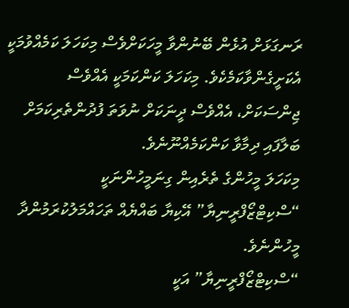ރަނގަޅަށް އުޅެން ބޭނުންވާ މީހަކަށްވެސް މިކަހަލަ ކަމެއްވުމަކީ އެކަށީގެންވާކަމެކެވެ. މިކަހަލަ ކަންކަމަކީ އެއްވެސް ޖިންސަކަށް، އެއްވެސް ދީނަކަށް ނުވަތަ ފުދުންތެރިކަމަށް ބަލާފައި ދިމާވާ ކަންކަމެއްނޫނެވެ.
މިކަހަލަ މީހުންގެ ތެރެއިން ގިނަމީހުންނަކީ “ސްކިޓްޒޯފްރީނިޔާ” އޭކިޔާ ބައްޔެއް ތަހައްމަލުކުރަމުންދާ މީހުންނެވެ.
“ސްކިޓްޒޯފްރީނިޔާ” އަކީ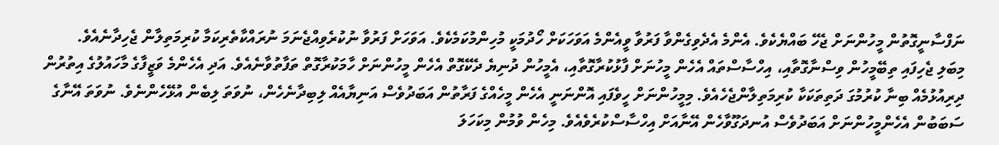ނަފްސާނީގޮތުން މީހުންނަށް ޖެހޭ ބައްޔެކެވެ. އެންމެ އެދެވިގެންވާ ފަރުވާ ވީއެންމެ އަވަހަކަށް ހޯދުމަކީ މުހިންމުކަމެކެވެ. އަވަހަށް ފަރުވާ ނުކުރެވިއްޖެނަމަ ނުރައްކާތެރިކަމާ ކުރިމަތިލާން ޖެހިދާނެއެވެ.
މިބަލި ޖެހިފައި ތިބޭމީހުން ވިސްނާގޮތާއި، އިހްސާސްތައް އެހެން މީހުނަށް ފާޅުކުރާގޮތާއި، އެމީހުން ދުނިޔެ ދެކޭގޮތް އެހެން މީހުންނަށް ހާމަކުރާގޮތް ތަފާތުވާނެއެވެ. އަދި އެހެންމެ ވަޒީފާގެ މާހައުލުގެ އިތުރުން ދިރިއުޅުމެއް ބިނާ ކުރުމުގަ ދަތިތަކަކާ ކުރިމަތިލާންޖެހެއެވެ. މިމީހުންނަށް ހީވެފައި އޮންނަނީ އެހެން މީހެއްގެ ފަރާތުން އަބަދުވެސް އަނިޔާއެއް ލިބިދާނެހެން، ނުވަތަ ލިބެން އުޅޭހެންނެވެ. ނުވަތަ އޭނާގެ ސަބަބުން އެހެންމީހުންނަށް އަބަދުވެސް އުނދަގޫވާހެން އޭނާއަށް އިހްސާސްކުރެވެއެވެ. މިހެން ވުމުން މިކަހަލަ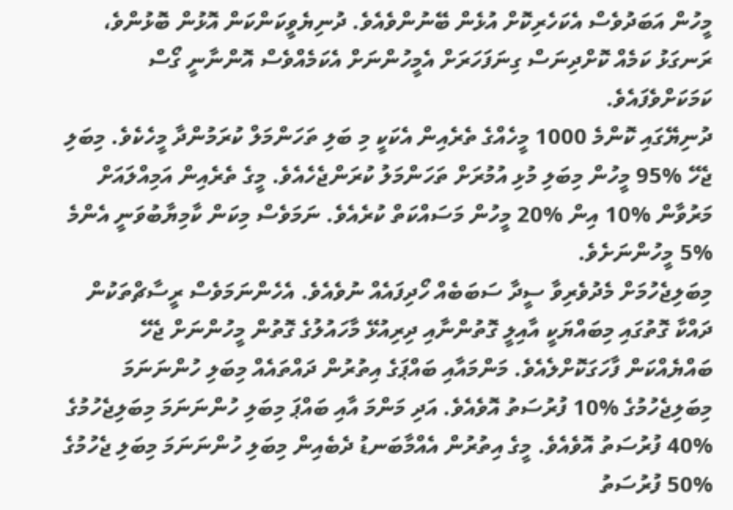މީހުން އަބަދުވެސް އެކަހެރިކޮށް އުޅެން ބޭނުންވެއެވެ. ދުނިޔެވީކަންކަން އޮޅުން ބޮޅުންވެ، ރަނގަޅު ކަމެއް ކޮށްދިނަސް ގިނަފަހަރަށް އެމީހުންނަށް އެކަމެއްވެސް އޮންނާނީ ގޯސް ކަމަކަށްވެފައެވެ.
ދުނިޔޭގައި ކޮންމެ 1000 މީހެއްގެ ތެރެއިން އެކަކީ މި ބަލި ތަހަންމަލް ކުރަމުންދާ މީހެކެވެ. މިބަލި ޖެހޭ %95 މީހުން މިބަލި މުޅި އުމުރަށް ތަހަންމަލު ކުރަންޖެހެއެވެ. މީގެ ތެރެއިން އަމިއްލައަށް މަރުވާން %10 އިން %20 މީހުން މަސައްކަތް ކުރެއެވެ. ނަމަވެސް މިކަން ކާމިޔާބުވަނީ އެންމެ %5 މީހުންނަށެވެ.
މިބަލިޖެހުމަށް މެދުވެރިވާ ސީދާ ސަބަބެއް ހޯދިފައެއް ނުވެއެވެ. އެހެންނަމަވެސް ރީސާޗްތަކުން ދައްކާ ގޮތުގައި މިބައްޔަކީ އާއިލީ ގޮތުންނާއި ދިރިއުޅޭ މާހައުލުގެ ގޮތުން މީހުންނަށް ޖެހޭ ބައްޔެއްކަން ފާހަގަކޮށްލެއެވެ. މަންމައާއި ބައްޕަގެ އިތުރުން ދައްތައެއް މިބަލި ހުންނަނަމަ މިބަލިޖެހުމުގެ %10 ފުރުސަތު އޮވެއެވެ. އަދި މަންމަ އާއި ބައްޕަ މިބަލި ހުންނަނަމަ މިބަލިޖެހުމުގެ %40 ފުރުސަތު އޮވެއެވެ. މީގެ އިތުރުން އެއްމާބަނޑު ދެބެއިން މިބަލި ހުންނަނަމަ މިބަލި ޖެހުމުގެ %50 ފުރުސަތު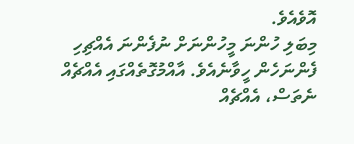އޮވެއެވެ.
މިބަލި ހުންނަ މީހުންނަށް ނުފެންނަ އެއްޗިހި ފެންނަހެން ހީވާނެއެވެ. އާއްމުގޮތެއްގައި އެއްޗެއް ނެތަސް، އެއްޗެއް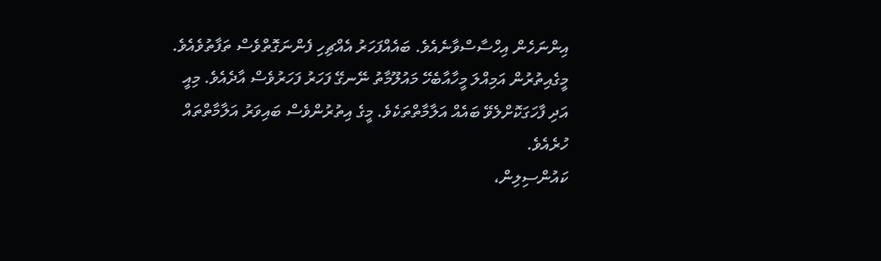އިންނަހެން އިހްސާސްވާނެއެވެ. ބައެއްފަހަރު އެއްޗިހި ފެންނަގޮތްވެސް ތަފާތުވެއެވެ. މީގެއިތުރުން އަމިއްލަ މީހާއާބެހޭ މައުލޫމާތު ނޭނގޭ ފަހަރު ފަހަރުވެސް އާދެއެވެ. މިއީ އަދި ފާހަގަކޮށްލެވޭ ބައެއް އަލާމާތްތަކެވެ. މީގެ އިތުރުންވެސް ބައިވަރު އަލާމާތްތައް ހުރެއެވެ.
ކައުންސިލިން،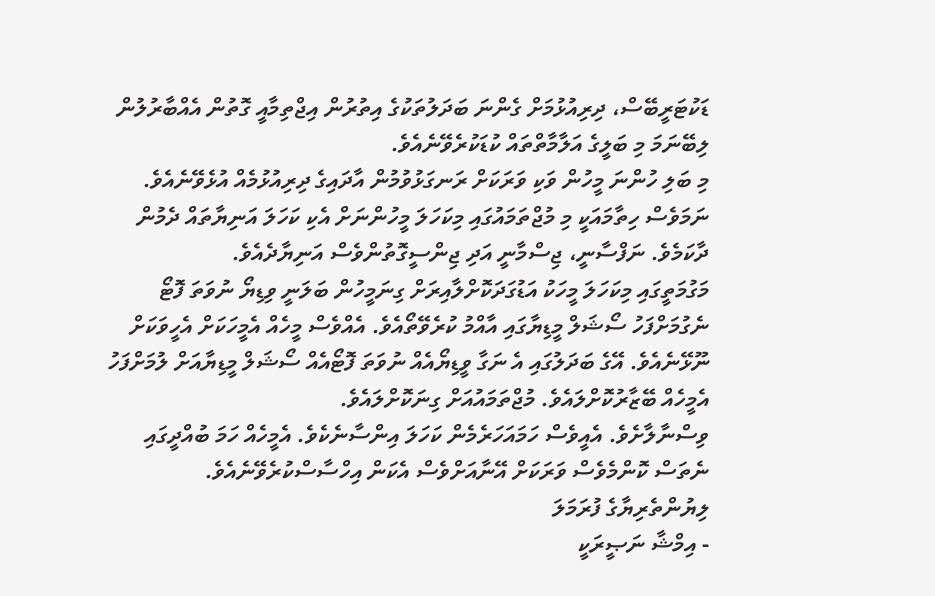ޑަކުޓަރީބޭސް، ދިރިއުޅުމަށް ގެންނަ ބަދަލުތަކުގެ އިތުރުން އިޖްތިމާއީ ގޮތުން އެއްބާރުލުން ލިބޭނަމަ މި ބަލީގެ އަލާމާތްތައް ކުޑަކުރެވޭނެއެވެ.
މި ބަލި ހުންނަ މީހުން ވަކި ވަރަކަށް ރަނގަޅުވުމުން އާދައިގެ ދިރިއުޅުމެއް އުޅެވޭނެއެވެ. ނަމަވެސް ހިތާމައަކީ މި މުޖްތަމައުގައި މިކަހަލަ މީހުންނަށް އެކި ކަހަލަ އަނިޔާތައް ދެމުން ދާކަމެވެ. ނަފްސާނީ، ޖިސްމާނީ އަދި ޖިންސީގޮތުންވެސް އަނިޔާދެއެވެ.
މަގުމަތީގައި މިކަހަލަ މީހަކު އަޑުގަދަކޮށްލާއިރަށް ގިނަމީހުން ބަލަނީ ވިޑިޔޯ ނުވަތަ ފޮޓޯ ނެގުމަށްފަހު ސޯޝަލް މީޑިޔާގައި އާއްމު ކުރެވޭތޯއެވެ. އެއްވެސް މީހެއް އެމީހަކަށް އެހީވަކަށް ނޫޅޭނެއެވެ. އޭގެ ބަދަލުގައި އެ ނަގާ ވީޑިޔޯއެއް ނުވަތަ ފޮޓޯއެއް ސޯޝަލް މީޑިޔާއަށް ލުމަށްފަހު އެމީހެއް ބޭޒާރުކޮށްލައެވެ. މުޖްތަމައުއަށް ގިނަކޮށްލައެވެ.
ވިސްނާލާށެވެ. އެއީވެސް ހަމައަހަރެމެން ކަހަލަ އިންސާނެކެވެ. އެމީހެއް ހަމަ ބުއްދީގައި ނެތަސް ކޮންމެވެސް ވަރަކަށް އޭނާއަށްވެސް އެކަން އިހްސާސްކުރެވޭނެއެވެ.
ލިޔުންތެރިޔާގެ ފުރަމަލަ
- އިމްޝާ ނަޞީރަކީ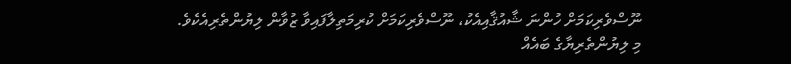ނޫސްވެރިކަމަށް ހުންނަ ޝާއުޤާއިއެކު، ނޫސްވެރިކަމަށް ކުރިމަތިލާފައިވާ ޒުވާން ލިޔުންތެރިއެކެވެ.
މި ލިޔުންތެރިޔާގެ ބައެއް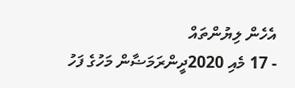އެހެން ލިޔުންތައް
- 17 މެއި 2020ދީންރަމަޟާން މަހުގެ ފަހު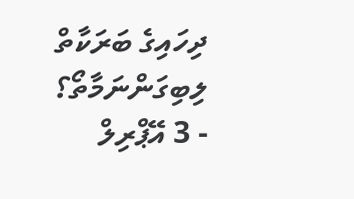ދިހައިގެ ބަރަކާތް ލިބިގަންނަމާތޯ؟
- 3 އޭޕްރިލް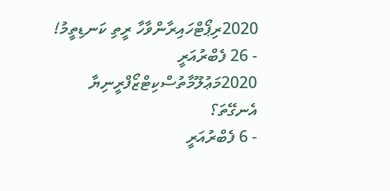2020ރިޕޯޓްހައިރާންވާހާ ރީތި ކަނޑިތީމު!
- 26 ފެބްރުއަރީ 2020މަޢުލޫމާތުސްކިޓްޒޯފްރީނިޔާ އެނގޭތަ؟
- 6 ފެބްރުއަރީ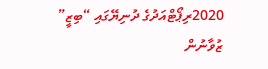2020ރިޕޯޓްއަދުގެ ދުނިޔޭގައި “ބިޒީ” ޒުވާނުން